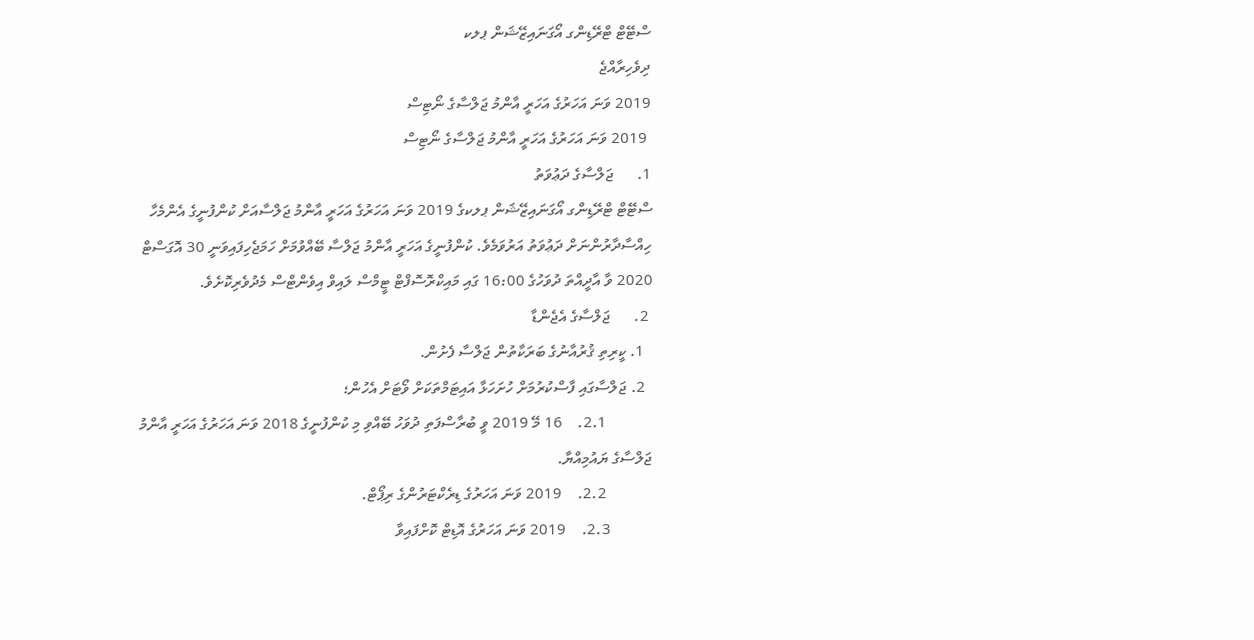ސްޓޭޓް ޓްރޭޑިންގ އޯގަނައިޒޭޝަން ޕލކ
ދިވެހިރާއްޖެ
2019 ވަނަ އަހަރުގެ އަހަރީ އާންމު ޖަލްސާގެ ނޯޓިސް
 2019 ވަނަ އަހަރުގެ އަހަރީ އާންމު ޖަލްސާގެ ނޯޓިސް
1.      ޖަލްސާގެ ދަޢުވަތު
ސްޓޭޓް ޓްރޭޑިންގ އޯގަނައިޒޭޝަން ޕލކގެ 2019 ވަނަ އަހަރުގެ އަހަރީ އާންމު ޖަލްސާއަށް ކުންފުނީގެ އެންމެހާ ހިއްސާދާރުންނަށް ދަޢުވަތު އަރުވަމެވެ. ކުންފުނީގެ އަހަރީ އާންމު ޖަލްސާ ބޭއްވުމަށް ހަމަޖެހިފައިވަނީ 30 އޮގަސްޓް 2020 ވާ އާދީއްތަ ދުވަހުގެ 16:00 ގައި މައިކްރޮސޮފްޓް ޓީމްސް ލައިވް އިވެންޓްސް މެދުވެރިކޮށެވެ.
 2.      ޖަލްސާގެ އެޖެންޑާ
  1. ކީރިތި ޤުރުއާނުގެ ބަރަކާތުން ޖަލްސާ ފެށުން.
  2. ޖަލްސާގައި ފާސްކުރުމަށް ހުށަހަޅާ އައިޓަމްތަކަށް ވޯޓަށް އެހުން؛
            2.1.    16 މޭ 2019 ވީ ބުރާސްފަތި ދުވަހު ބޭއްވި މި ކުންފުނީގެ 2018 ވަނަ އަހަރުގެ އަހަރީ އާންމު ޖަލްސާގެ ޔައުމިއްޔާ.
            2.2.    2019 ވަނަ އަހަރުގެ ޑިރެކްޓަރުންގެ ރިޕޯޓް.
           2.3.    2019 ވަނަ އަހަރުގެ އޮޑިޓް ކޮށްފައިވާ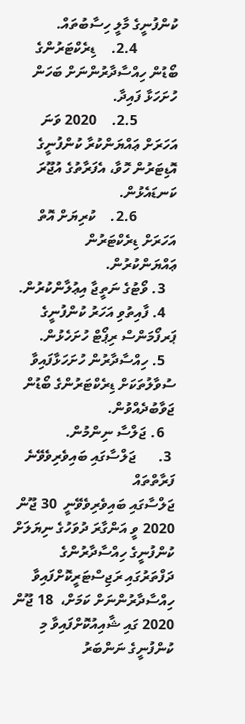ކުންފުނީގެ މާލީ ހިސާބުތައް.
           2.4.    ޑިރެކްޓަރުންގެ ބޯޑުން ހިއްސާދާރުންނަށް ބަހަން ހުށަހަޅާ ފައިދާ.
           2.5.    2020 ވަނަ އަހަރަށް ޢައްޔަންކުރާ ކުންފުނީގެ އޮޑިޓަރުން ހޮވާ، އެފަރާތުގެ އުޖޫރަ ކަނޑައެޅުން.
           2.6.    ކުރިޔަށް އޮތް އަހަރަށް ޑިރެކްޓަރުން ޢައްޔަންކުރުން.
   3. ވޯޓުގެ ނަތީޖާ އިޢުލާންކުރުން.
   4. ފާއިތުވި އަހަރު ކުންފުނީގެ ޕަރފޯމަންސް ރިޕޯޓް ހުށަހެޅުން.
   5. ހިއްސާދާރުން ހުށަހަޅާފައިވާ ސުވާލުތަކަށް ޑިރެކްޓަރުންގެ ބޯޑުން ޖަވާބުދެއްވުން.
   6. ޖަލްސާ ނިންމުން.
 3.      ޖަލްސާގައި ބައިވެރިވެވޭނެ ފަރާތްތައް
ޖަލްސާގައި ބައިވެރިވެވޭނީ  30 ޖޫން 2020 ވީ އަންގާރަ ދުވަހުގެ ނިޔަލަށް ކުންފުނީގެ ހިއްސާދާރުންގެ ދަފްތަރުގައި ރަޖިސްޓަރީކޮށްފައިވާ ހިއްސާދާރުންނަށް ކަމަށް،  18 ޖޫން 2020 ގައި ޝާއިއުކޮށްފައިވާ މި ކުންފުނީގެ ނަންބަރު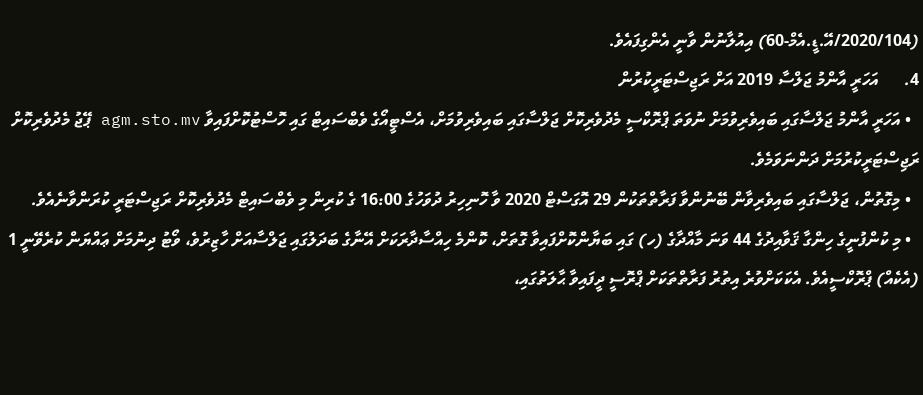(2020/104/އޭ.ޑީ.އެމް-60) އިއުލާނުން ވާނީ އެންގިފައެވެ.
4.      އަހަރީ އާންމު ޖަލްސާ 2019 އަށް ރަޖިސްޓަރީކުރުން
  • އަހަރީ އާންމު ޖަލްސާގައި ބައިވެރިވުމަށް ނުވަތަ ޕްރޮކްސީ މެދުވެރިކޮށް ޖަލްސާގައި ބައިވެރިވުމަށް، އެސްޓީއޯގެ ވެބްސައިޓް ގައި ހޮސްޓުކޮށްފައިވާ agm.sto.mv ޕޭޖު މެދުވެރިކޮށް ރަޖިސްޓަރީކުރުމަށް ދަންނަވަމެވެ.
  • މިގޮތުން، ޖަލްސާގައި ބައިވެރިވާން ބޭނުންވާ ފަރާތްތަކުން 29 އޮގަސްޓް 2020 ވާ ހޮނިހިރު ދުވަހުގެ 16:00 ގެ ކުރިން މި ވެބްސައިޓް މެދުވެރިކޮށް ރަޖިސްޓަރީ ކުރަންވާނެއެވެ.
  • މި ކުންފުނީގެ ހިންގާ ޤަވާއިދުގެ 44 ވަނަ މާއްދާގެ (ހ) ގައި ބަޔާންކޮށްފައިވާ ގޮތަށް، ކޮންމެ ހިއްސާދާރަކަށް އޭނާގެ ބަދަލުގައި ޖަލްސާއަށް ހާޒިރުވެ، ވޯޓު ދިނުމަށް ޢައްޔަން ކުރެވޭނީ 1 (އެކެއް) ޕްރޮކްސީއެވެ. އެކަކަށްވުރެ އިތުރު ފަރާތްތަކަށް ޕްރޮސީ ދީފައިވާ ޙާލަތުގައި،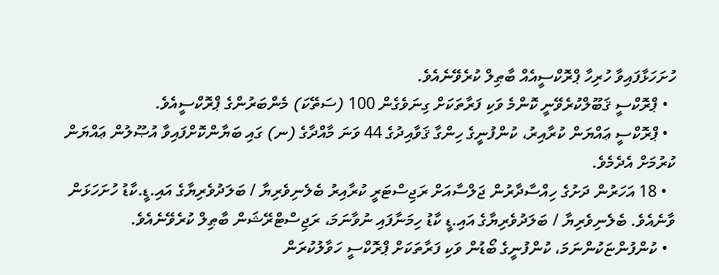ހުށަހަޅާފައިވާ ހުރިހާ ޕްރޮކްސީއެއް ބާޠިލް ކުރެވޭނެއެވެ.
  • ޕްރޮކްސީ ޤަބޫލްކުރެވޭނީ ކޮންމެ ވަކި ފަރާތަކަށް ގިނަވެގެން 100 (ސަތޭކަ) މެންބަރުންގެ ޕްރޮކްސީއެވެ.
  • ޕްރޮކްސީ ޢައްޔަން ކުރާއިރު، ކުންފުނީގެ ހިންގާ ޤަވާއިދުގެ 44 ވަނަ މާއްދާގެ (ނ) ގައި ބަޔާންކޮށްފައިވާ އުޞޫލުން ޢައްޔަން ކުރުމަށް އެދެމެވެ.
  • 18 އަހަރުން ދަށުގެ ހިއްސާދާރުން ޖަލްސާއަށް ރަޖިސްޓަރީ ކުރާއިރު ބެލެނިވެރިޔާ / ބަލަދުވެރިޔާގެ އައި.ޑީ.ކާޑު ހުށަހަޅަން ވާނެއެވެ. ބެލެނިވެރިޔާ / ބަލަދުވެރިޔާގެ އައި.ޑީ ކާޑު ހިމަނާފައި ނުވާނަމަ، ރަޖިސްޓްރޭޝަން ބާޠިލް ކުރެވޭނެއެވެ.
  • ކުންފުންޏަކުންނަމަ، ކުންފުނީގެ ބޯޑުން ވަކި ފަރާތަކަށް ޕްރޮކްސީ ހަވާލުކުރަން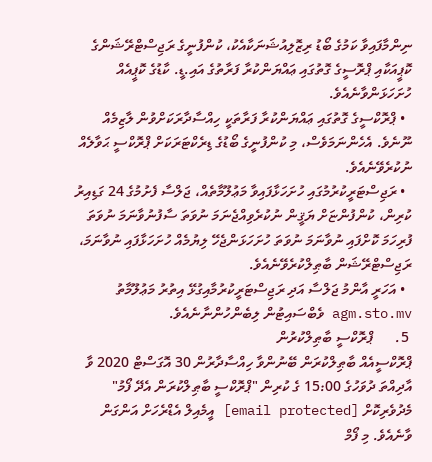ނިންމާފައިވާ ކަމުގެ ބޯޑު ރިޒޮލިއުޝަނަކާއެކު، ކުންފުނީގެ ރަޖިސްޓްރޭޝަންގެ ކޮޕީއަކާއި ޕްރޮސީގެ ގޮތުގައި ޢައްޔަންކުރާ ފަރާތުގެ އައި.ޑީ. ކާޑުގެ ކޮޕީއެއް ހުށަހަޅަންވާނެއެވެ.
  • ޕްރޮކްސީގެ ގޮތުގައި ޢައްޔަންކުރާ ފަރާތަކީ ހިއްސާދާރަކަށްވުން ލާޒިމެއް ނޫނެވެ. އެހެންނަމަވެސް، މި ކުންފުނީގެ ބޯޑުގެ ޑިރެކްޓަރަކަށް ޕްރޮކްސީ ޙަވާލެއް ނުކުރެވޭނެއެވެ.
  • ރަޖިސްޓަރީކުރުމުގައި ހުށަހަޅާފައިވާ މަޢުލޫމާތެއް، ޖަލްސާ ފެށުމުގެ 24 ގަޑިއިރު ކުރިން، ކުންފުންޏަށް ޔަޤީން ނުކުރެވިއްޖެނަމަ ނުވަތަ ސާފުނުވާނަމަ ނުވަތަ ފުރިހަމަ ކޮށްފައި ނުވާނަމަ ނުވަތަ ހުށަހަޅަންޖެހޭ ލިޔުމެއް ހުށަހަޅާފައި ނުވާނަމަ، ރަޖިސްޓްރޭޝަން ބާޠިލްކުރެވޭނެއެވެ.
  • އަހަރީ އާންމު ޖަލްސާ އަދި ރަޖިސްޓަރީކުރުމާއިގުޅޭ އިތުރު މަޢުލޫމާތު agm.sto.mv ވެބްސައިޓުން ލިބެންހުންނާނެއެވެ.
 5.      ޕްރޮކްސީ ބާޠިލްކުރުން
ޕްރޮކްސީއެއް ބާޠިލްކުރަން ބޭނުންވާ ހިއްސާދާރުން 30 އޮގަސްޓް 2020 ވާ އާދިއްތަ ދުވަހުގެ 15:00 ގެ ކުރިން "ޕްރޮކްސީ ބާޠިލްކުރަން އެދޭ ފޯމު" މެދުވެރިކޮށް [email protected] އީމެއިލް އެޑްރެހަށް އަންގަން ވާނެއެވެ. މި ފޯމް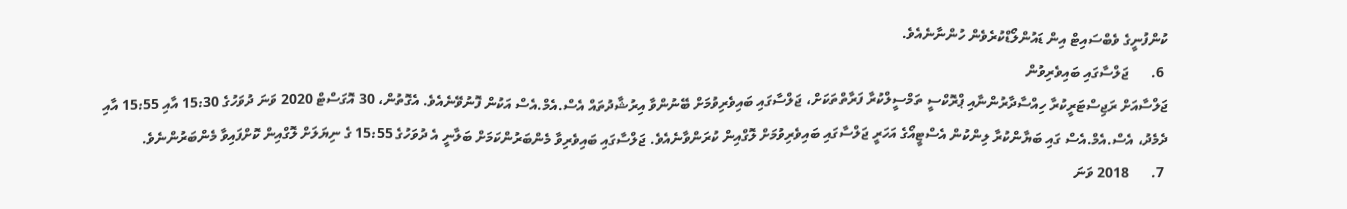ކުންފުނީގެ ވެބްސައިޓް އިން ޑައުންލޯޑްކުރެވެން ހުންނާނެއެވެ.
 6.      ޖަލްސާގައި ބައިވެރިވުން
ޖަލްސާއަށް ރަޖިސްޓަރީކުރާ ހިއްސާދާރުންނާއި ޕްރޮކްސީ ތަމްސީލްކުރާ ފަރާތްތަކަށް، ޖަލްސާގައި ބައިވެރިވުމަށް ބޭނުންވާ އިރުޝާދުތައް އެސް.އެމް.އެސް އަކުން ފޮނުވޭނެއެވެ. އެގޮތުން، 30 އޮގަސްޓް 2020 ވަނަ ދުވަހުގެ 15:30 އާއި 15:55 އާއި ދެމެދު، އެސް.އެމް.އެސް ގައި ބަޔާންކުރާ ލިންކުން އެސްޓީއޯގެ އަހަރީ ޖަލްސާގައި ބައިވެރިވުމަށް ލޮގްއިން ކުރަންވާނެއެވެ. ޖަލްސާގައި ބައިވެރިވާ މެންބަރުންކަމަށް ބަލާނީ އެ ދުވަހުގެ 15:55 ގެ ނިޔަލަށް ލޮގްއިން ކޮށްފައިވާ މެންބަރުންނެވެ.
 7.      2018 ވަނަ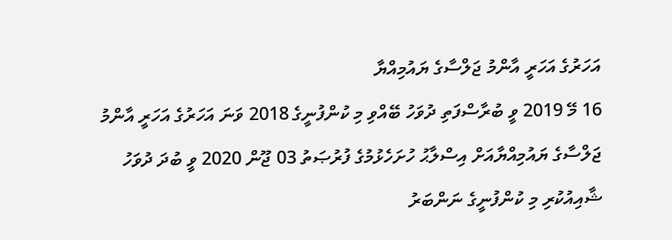އަހަރުގެ އަހަރީ އާންމު ޖަލްސާގެ ޔައުމިއްޔާ
16 މޭ 2019 ވީ ބުރާސްފަތި ދުވަހު ބޭއްވި މި ކުންފުނީގެ 2018 ވަނަ އަހަރުގެ އަހަރީ އާންމު ޖަލްސާގެ ޔައުމިއްޔާއަށް އިސްލާޙު ހުށަހެޅުމުގެ ފުރުޞަތު 03 ޖޫން 2020 ވީ ބުދަ ދުވަހު ޝާއިއުކުރި މި ކުންފުނީގެ ނަންބަރު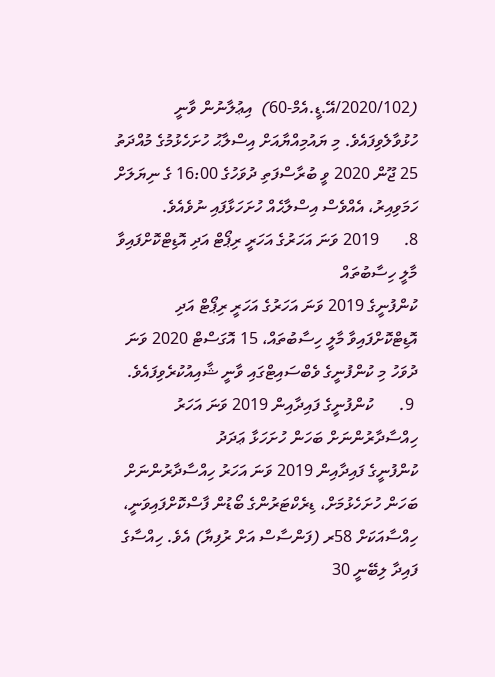(2020/102/އޭ.ޑީ.އެމް-60)  އިޢުލާނުން ވާނީ ހުޅުވާލެވިފައެވެ. މި ޔައުމިއްޔާއަށް އިސްލާޙު ހުށަހެޅުމުގެ މުއްދަތު 25 ޖޫން 2020 ވީ ބުރާސްފަތި ދުވަހުގެ 16:00 ގެ ނިޔަލަށް ހަމަވިއިރު، އެއްވެސް އިސްލާޙެއް ހުށަހަޅާފައި ނުވެއެވެ.
8.      2019 ވަނަ އަހަރުގެ އަހަރީ ރިޕޯޓް އަދި އޮޑިޓްކޮށްފައިވާ މާލީ ހިސާބުތައް
ކުންފުނީގެ 2019 ވަނަ އަހަރުގެ އަހަރީ ރިޕޯޓް އަދި އޮޑިޓްކޮށްފައިވާ މާލީ ހިސާބުތައް، 15 އޮގަސްޓް 2020 ވަނަ ދުވަހު މި ކުންފުނީގެ ވެބްސައިޓްގައި ވާނީ ޝާއިއުކުރެވިފައެވެ.
 9.      ކުންފުނީގެ ފައިދާއިން 2019 ވަނަ އަހަރު ހިއްސާދާރުންނަށް ބަހަން ހުށަހަޅާ ޢަދަދު
ކުންފުނީގެ ފައިދާއިން 2019 ވަނަ އަހަރު ހިއްސާދާރުންނަށް ބަހަން ހުށަހެޅުމަށް، ޑިރެކްޓަރުންގެ ބޯޑުން ފާސްކޮށްފައިވަނީ، ހިއްސާއަކަށް 58ރ (ފަންސާސް އަށް ރުފިޔާ) އެވެ. ހިއްސާގެ ފައިދާ ލިބޭނީ 30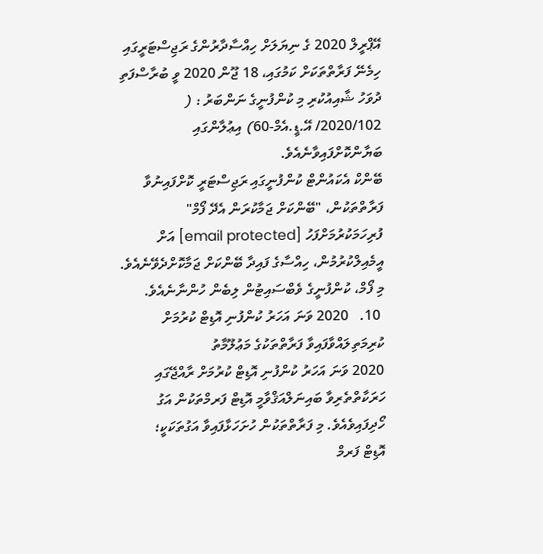އޭޕްރީލް 2020 ގެ ނިޔަލަށް ހިއްސާދާރުންގެ ރަޖިސްޓަރީގައި ހިމެނޭ ފަރާތްތަކަށް ކަމުގައި، 18 ޖޫން 2020 ވީ ބުރާސްފަތި ދުވަހު ޝާއިއުކުރި މި ކުންފުނީގެ ނަންބަރު : ( 2020/102/ އޭ.ޑީ.އެމް-60) އިޢުލާންގައި ބަޔާންކޮށްފައިވާނެއެވެ.
ބޭންކް އެކައުންޓް ކުންފުނީގައި ރަޖިސްޓަރީ ކޮށްފައިނުވާ ފަރާތްތަކުން، "ބޭންކަށް ޖަމާކުރަން އެދޭ ފޯމް" ފުރިހަމަކުރުމަށްފަހު [email protected] އަށް އީމެއިލްކުރުމުން، ހިއްސާގެ ފައިދާ ބޭންކަށް ޖަމާކޮށްދެވޭނެއެވެ. މި ފޯމް، ކުންފުނީގެ ވެބްސައިޓުން ލިބެން ހުންނާނެއެވެ.
 10.   2020 ވަނަ އަހަރު ކުންފުނި އޮޑިޓް ކުރުމަށް ކުރިމަތިލައްވާފައިވާ ފަރާތްތަކުގެ މަޢުލޫމާތު
2020 ވަނަ އަހަރު ކުންފުނި އޮޑިޓް ކުރުމަށް ރާއްޖޭގައި ހަރަކާތްތެރިވާ ބައިނަލްއަޤްވާމީ އޮޑިޓް ފަރމްތަކުން އަގު ހޯދިފައިވެއެވެ. މި ފަރާތްތަކުން ހުށަހަޅާފައިވާ އަގުތަކަކީ؛
އޮޑިޓް ފަރމް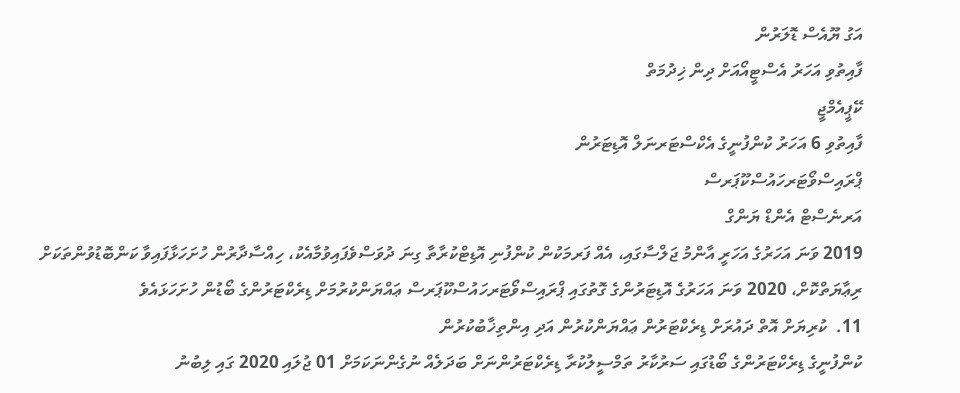އަގު ޔޫއެސް ޑޮލަރުން
ފާއިތުވި އަހަރު އެސްޓީއޯއަށް ދިން ޚިދުމަތް
ކޭޕީއެމްޖީ
ފާއިތުވި 6 އަހަރު ކުންފުނީގެ އެކްސްޓަރނަލް އޮޑިޓަރުން
ޕްރައިސްވޯޓަރހައުސްކޫޕަރސް
އަރނެސްޓް އެންޑް ޔަންގް
2019 ވަނަ އަހަރުގެ އަހަރީ އާންމު ޖަލްސާގައި، އެއް ފަރމަކުން ކުންފުނި އޮޑިޓްކުރާތާ ގިނަ ދުވަސްވެފައިވުމާއެކު، ހިއްސާދާރުން ހުށަހަޅާފައިވާ ކަންބޮޑުވުންތަކަށް ރިޢާޔަތްކޮށް، 2020 ވަނަ އަހަރުގެ އޮޑިޓަރުންގެ ގޮތުގައި ޕްރައިސްވޯޓަރހައުސްކޫޕަރސް ޢައްޔަންކުރުމަށް ޑިރެކްޓަރުންގެ ބޯޑުން ހުށަހަޅައެވެ
11.  ކުރިޔަށް އޮތް ދައުރަށް ޑިރެކްޓަރުން ޢައްޔަންކުރުން އަދި އިންތިޚާބުކުރުން
ކުންފުނީގެ ޑިރެކްޓަރުންގެ ބޯޑުގައި ސަރުކާރު ތަމްސީލުކުރާ ޑިރެކްޓަރުންނަށް ބަދަލެއް ނުގެންނަކަމަށް 01 ޖުލައި 2020 ގައި ލިބުނު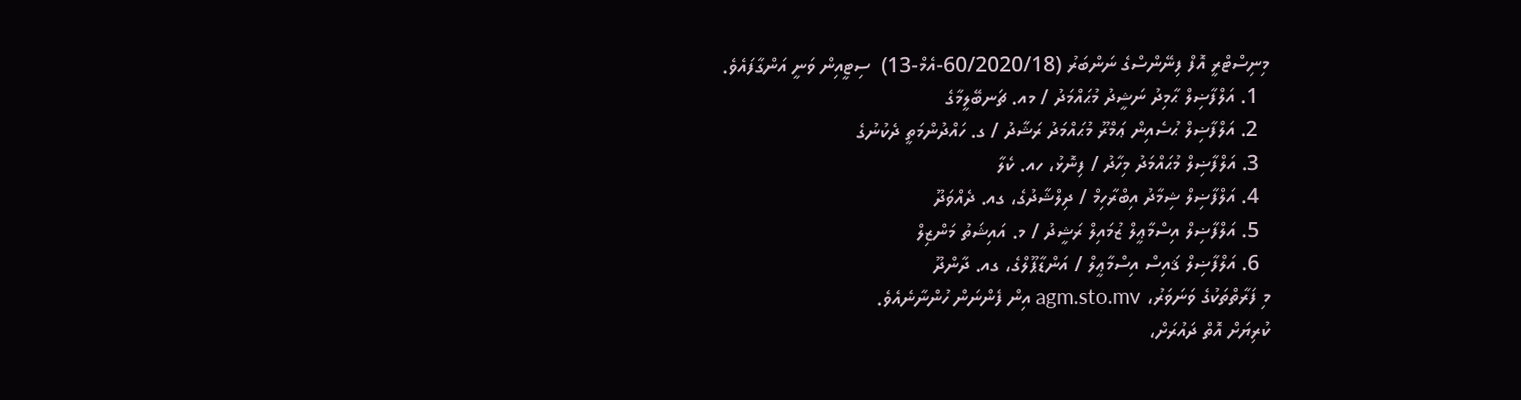މިނިސްޓްރީ އޮފް ފިނޭންސްގެ ނަންބަރު (60/2020/18-އެމް-13)  ސިޓީއިން ވަނީ އަންގާފައެވެ.
  1. އަލްފާޟިލް ޙާމިދު ނަޝީދު މުޙައްމަދު / މއ. ޗަނބޭލީމާގެ
  2. އަލްފާޟިލް ޙުސެއިން ޢަމްރޫ މުޙައްމަދު ރަޝާދު / ގ. ހައްދުންމަތީ ދެކުނުގެ
  3. އަލްފާޟިލް މުޙައްމަދު މިހާދު / ފިނޮޅު، ހއ. ކެލާ
  4. އަލްފާޟިލް ޝިމާދު އިބްރާހިމް / ދިލްޝާދުގެ، ގއ. ދެއްވަދޫ
  5. އަލްފާޟިލް އިސްމާޢީލް ޒުމައިލް ރަޝީދު / މ. އައިޝަތު މަންޒިލް
  6. އަލްފާޟިލް ޤައިސް އިސްމާޢީލް / އަންޑާޕޫލްގެ، ގއ. ދާންދޫ
މި ފަރާތްތަކުގެ ވަނަވަރު، agm.sto.mv އިން ފެންނަން ހުންނާނެއެވެ.
ކުރިޔަށް އޮތް ދައުރަށް،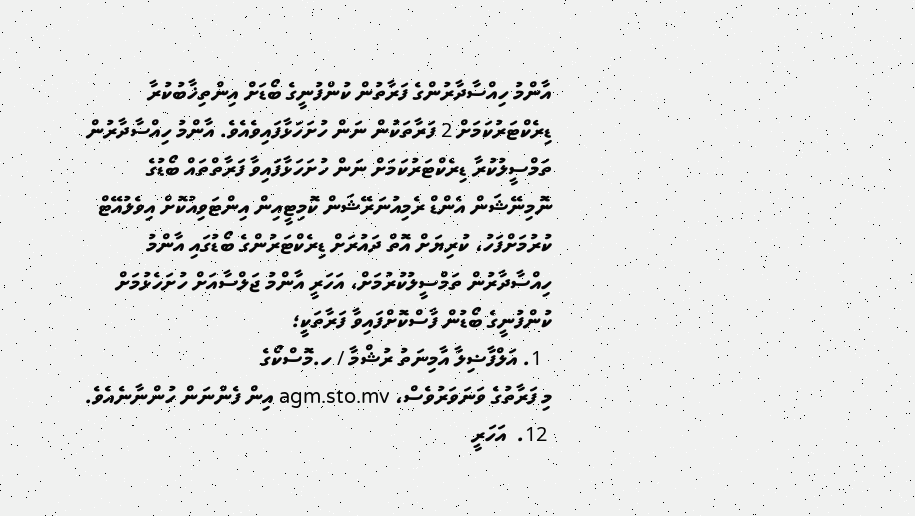އާންމު ހިއްސާދާރުންގެ ފަރާތުން ކުންފުނީގެ ބޯޑަށް އިންތިޚާބުކުރާ ޑިރެކްޓަރުކަމަށް 2 ފަރާތަކުން ނަން ހުށަހަޅާފައިވެއެވެ. އާންމު ހިއްސާދާރުން ތަމްސީލުކުރާ ޑިރެކްޓަރުކަމަށް ނަން ހުށަހަޅާފައިވާ ފަރާތްތައް ބޯޑުގެ ނޮމިނޭޝަން އެންޑް ރެމިއުނަރޭޝަން ކޮމިޓީއިން އިންޓަވިއުކޮށް އިވެލުއޭޓް ކުރުމަށްފަހު، ކުރިޔަށް އޮތް ދައުރަށް ޑިރެކްޓަރުންގެ ބޯޑުގައި އާންމު ހިއްސާދާރުން ތަމްސީލުކުރުމަށް، އަހަރީ އާންމު ޖަލްސާއަށް ހުށަހެޅުމަށް ކުންފުނީގެ ބޯޑުން ފާސްކޮށްފައިވާ ފަރާތަކީ؛
  1. އަލްފާޟިލާ އާމިނަތު ރުޝްމާ / ހ.މޮސްކޯގެ
މި ފަރާތުގެ ވަނަވަރުވެސް، agm.sto.mv އިން ފެންނަން ހުންނާނެއެވެ.
 12.  އަހަރީ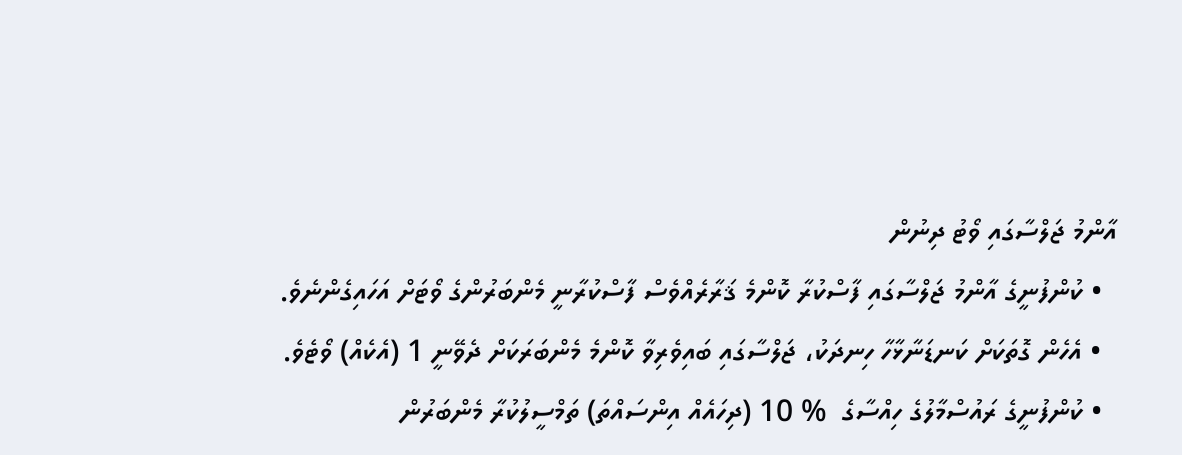އާންމު ޖަލްސާގައި ވޯޓު ދިނުން
  • ކުންފުނީގެ އާންމު ޖަލްސާގައި ފާސްކުރާ ކޮންމެ ޤަރާރެއްވެސް ފާސްކުރާނީ މެންބަރުންގެ ވޯޓަށް އަހައިގެންނެވެ.
  • އެހެން ގޮތަކަށް ކަނޑަނާޅާހާ ހިނދަކު، ޖަލްސާގައި ބައިވެރިވާ ކޮންމެ މެންބަރަކަށް ދެވޭނީ 1 (އެކެއް) ވޯޓެވެ.
  • ކުންފުނީގެ ރައުސްމާލުގެ ހިއްސާގެ  % 10 (ދިހައެއް އިންސައްތަ) ތަމްސީލުކުރާ މެންބަރުން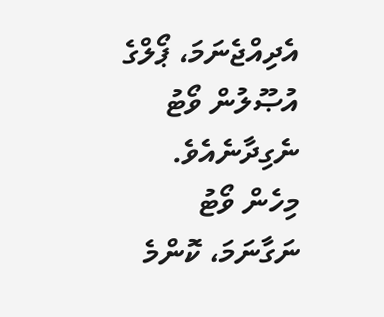އެދިއްޖެނަމަ، ޕޯލްގެ އުޞޫލުން ވޯޓު ނެގިދާނެއެވެ. މިހެން ވޯޓު ނަގާނަމަ، ކޮންމެ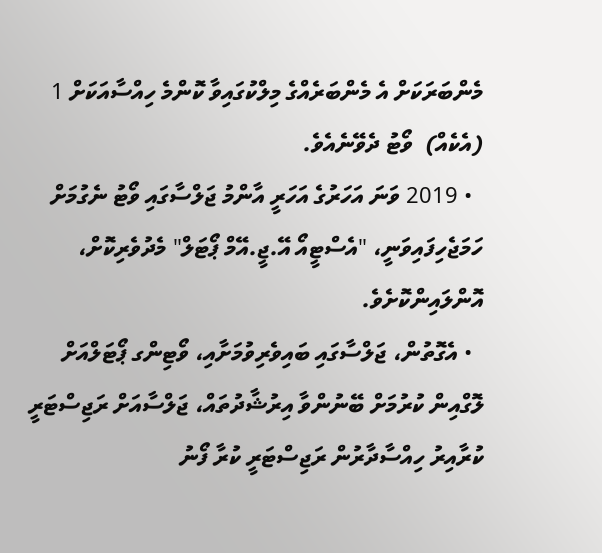މެންބަރަކަށް އެ މެންބަރެއްގެ މިލްކުގައިވާ ކޮންމެ ހިއްސާއަކަށް 1 (އެކެއް)  ވޯޓު ދެވޭނެއެވެ.
  • 2019 ވަނަ އަހަރުގެ އަހަރީ އާންމު ޖަލްސާގައި ވޯޓު ނެގުމަށް ހަމަޖެހިފައިވަނީ، "އެސްޓީއޯ އޭ.ޖީ.އޭމް ޕޯޓަލް" މެދުވެރިކޮށް، އޮންލައިންކޮށެވެ.
  • އެގޮތުން، ޖަލްސާގައި ބައިވެރިވުމަށާއި، ވޯޓިންގ ޕޯޓަލްއަށް ލޮގްއިން ކުރުމަށް ބޭނުންވާ އިރުޝާދުތައް، ޖަލްސާއަށް ރަޖިސްޓަރީ ކުރާއިރު ހިއްސާދާރުން ރަޖިސްޓަރީ ކުރާ ފޯނު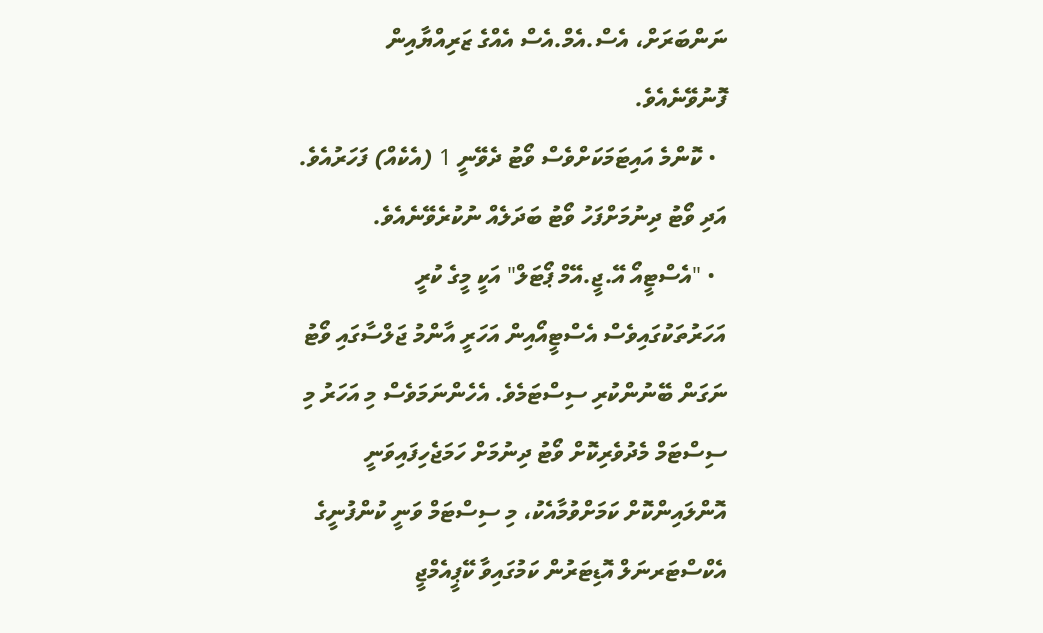ނަންބަރަށް، އެސް.އެމް.އެސް އެއްގެ ޒަރިއްޔާއިން ފޮނުވޭނެއެވެ.
  • ކޮންމެ އައިޓަމަކަށްވެސް ވޯޓު ދެވޭނީ 1 (އެކެއް) ފަހަރުއެވެ. އަދި ވޯޓު ދިނުމަށްފަހު ވޯޓު ބަދަލެއް ނުކުރެވޭނެއެވެ.
  • "އެސްޓީއޯ އޭ.ޖީ.އޭމް ޕޯޓަލް" އަކީ މީގެ ކުރީ އަހަރުތަކުގައިވެސް އެސްޓީއޯއިން އަހަރީ އާންމު ޖަލްސާގައި ވޯޓު ނަގަން ބޭނުންކުރި ސިސްޓަމެވެ. އެހެންނަމަވެސް މި އަހަރު މި ސިސްޓަމް މެދުވެރިކޮށް ވޯޓު ދިނުމަށް ހަމަޖެހިފައިވަނީ އޮންލައިންކޮށް ކަމަށްވުމާއެކު، މި ސިސްޓަމް ވަނީ ކުންފުނީގެ އެކްސްޓަރނަލް އޮޑިޓަރުން ކަމުގައިވާ ކޭޕީއެމްޖީ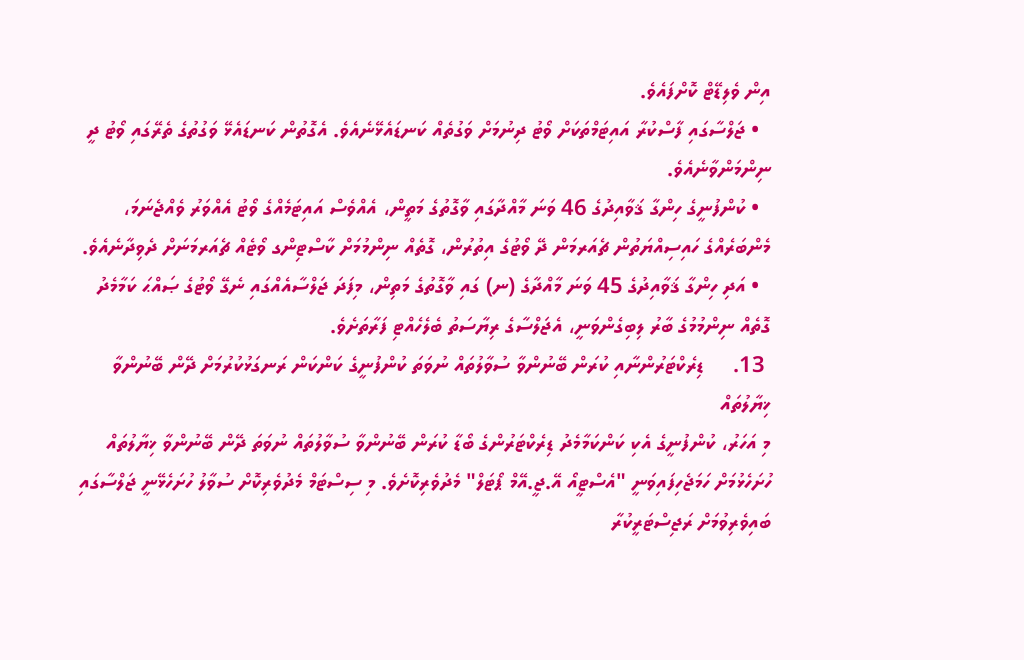އިން ވެލިޑޭޓް ކޮށްފައެވެ.
  • ޖަލްސާގައި ފާސްކުރާ އައިޓަމްތަކަށް ވޯޓު ދިނުމަށް ވަގުތެއް ކަނޑައެޅޭނެއެވެ. އެގޮތުން ކަނޑައެޅޭ ވަގުތުގެ ތެރޭގައި ވޯޓު ދީ ނިންމަންވާނެއެވެ.
  • ކުންފުނީގެ ހިންގާ ޤަވާއިދުގެ 46 ވަނަ މާއްދާގައި ވާގޮތުގެ މަތީން، އެއްވެސް އައިޓަމެއްގެ ވޯޓު އެއްވަރު ވެއްޖެނަމަ، މެންބަރެއްގެ ހައިސިއްޔަތުން ޗެއަރމަން ދޭ ވޯޓުގެ އިތުރުން، ގޮތެއް ނިންމުމަށް ކާސްޓިންގ ވޯޓެއް ޗެއަރމަނަށް ދެވިދާނެއެވެ.
  • އަދި ހިންގާ ޤަވާއިދުގެ 45 ވަނަ މާއްދާގެ (ނ) ގައި ވާގޮތުގެ މަތިން، މިފަދަ ޖަލްސާއެއްގައި ނެގޭ ވޯޓުގެ ޞައްޙަ ކަމާމެދު ގޮތެއް ނިންމުމުގެ ބާރު ލިބިގެންވަނީ، އެޖަލްސާގެ ރިޔާސަތު ބެލެހެއްޓި ފަރާތަށެވެ.
 13.     ޑިރެކްޓަރުންނާއި ކުރަން ބޭނުންވާ ސުވާލުތައް ނުވަތަ ކުންފުނީގެ ކަންކަން ރަނގަޅުކުރުމަށް ދޭން ބޭނުންވާ ޚިޔާލުތައް
މި އަހަރު، ކުންފުނީގެ އެކި ކަންކަމާމެދު ޑިރެކްޓަރުންގެ ބޯޑާ ކުރަން ބޭނުންވާ ސުވާލުތައް ނުވަތަ ދޭން ބޭނުންވާ ޚިޔާލުތައް ހުށަހެޅުމަށް ހަމަޖެހިފައިވަނީ "އެސްޓީއޯ އޭ.ޖީ.އޭމް ޕޯޓަލް" މެދުވެރިކޮށެވެ. މި ސިސްޓަމް މެދުވެރިކޮށް ސުވާލު ހުށަހެޅޭނީ ޖަލްސާގައި ބައިވެރިވުމަށް ރަޖިސްޓަރީކުރާ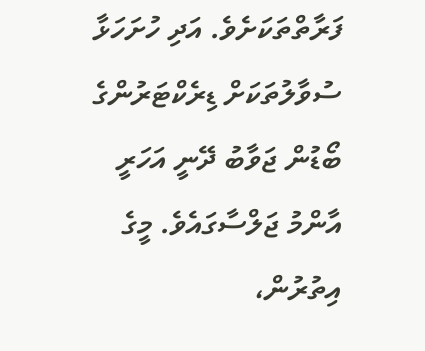ފަރާތްތަކަށެވެ. އަދި ހުށަހަޅާ ސުވާލުތަކަށް ޑިރެކްޓަރުންގެ ބޯޑުން ޖަވާބު ދޭނީ އަހަރީ އާންމު ޖަލްސާގައެވެ. މީގެ އިތުރުން،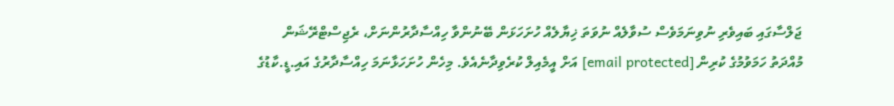ޖަލްސާގައި ބައިވެރި ނުވިނަމަވެސް ސުވާލެއް ނުވަތަ ޚިޔާލެއް ހުށަހަޅަން ބޭނުންވާ ހިއްސާދާރުންނަށް، ރެޖިސްޓްރޭޝަން މުއްދަތު ހަމަވުމުގެ ކުރިން [email protected] އަށް އީމެއިލް ކުރެވިދާނެއެވެ. މިހެން ހުށަހަޅާނަމަ ހިއްސާދާރުގެ އައި.ޑީ.ކާޑުގެ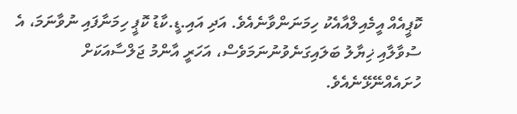ކޮޕީއެއް އީމެއިލްއާއެކު ހިމަނަންވާނެއެވެ. އަދި އައި.ޑީ.ކާޑު ކޮޕީ ހިމަނާފައި ނުވާނަމަ، އެ ސުވާލާއި ޚިޔާލު ބަލައިގަނެވުނުނަމަވެސް، އަހަރީ އާންމު ޖަލްސާއަކަށް ހުށައެއްނޭޅޭނެއެވެ.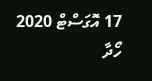17 އޮގަސްޓް 2020
ހޯދާ